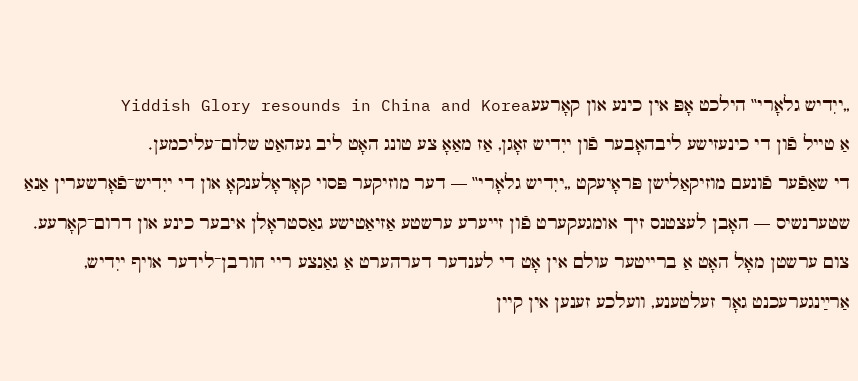„ייִדיש גלאָרי‟ הילכט אָפּ אין כינע און קאָרעעYiddish Glory resounds in China and Korea
אַ טייל פֿון די כינעזישע ליבהאָבער פֿון ייִדיש זאָגן, אַז מאַאָ צע טונג האָט ליב געהאַט שלום־עליכמען.
די שאַפֿער פֿונעם מוזיקאַלישן פּראָיעקט „ייִדיש גלאָרי‟ — דער מוזיקער פּסוי קאָראָלענקאָ און די ייִדיש־פֿאָרשערין אַנאַ שטערנשיס — האָבן לעצטנס זיך אומגעקערט פֿון זייערע ערשטע אַזיאַטישע גאַסטראָלן איבער כינע און דרום־קאָרעע.
צום ערשטן מאָל האָט אַ ברייטער עולם אין אָט די לענדער דערהערט אַ גאַנצע ריי חורבן־לידער אויף ייִדיש, אַרײַנגערעכנט גאָר זעלטענע, וועלכע זענען אין קיין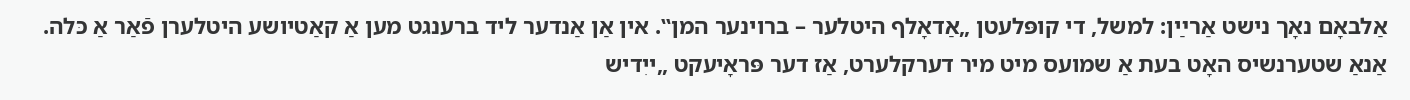אַלבאָם נאָך נישט אַרײַן: למשל, די קופּלעטן „אַדאָלף היטלער – ברוינער המן‟. אין אַן אַנדער ליד ברענגט מען אַ קאַטיושע היטלערן פֿאַר אַ כּלה.
אַנאַ שטערנשיס האָט בעת אַ שמועס מיט מיר דערקלערט, אַז דער פּראָיעקט „ייִדיש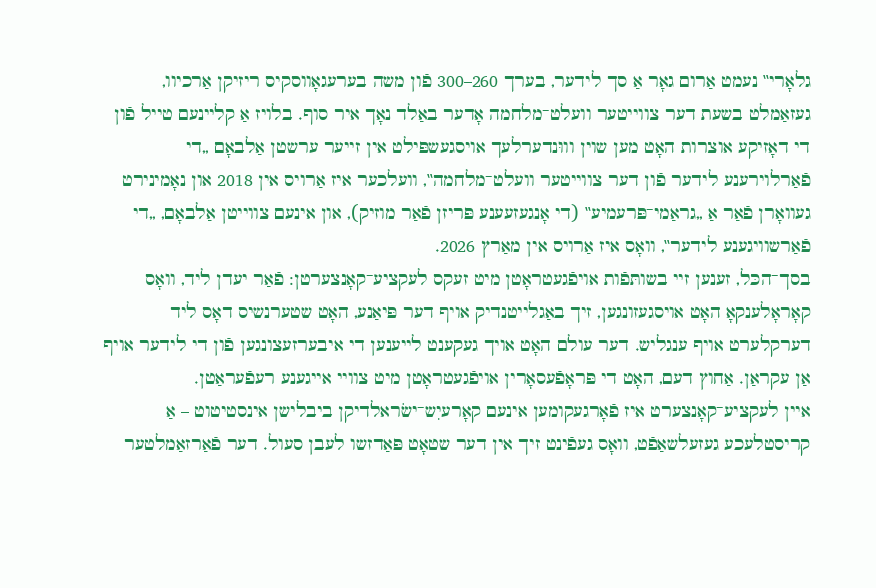גלאָרי‟ נעמט אַרום גאָר אַ סך לידער, בערך 260–300 פֿון משה בערעגאָווסקיס ריזיקן אַרכיוו, געזאַמלט בשעת דער צווייטער וועלט־מלחמה אָדער באַלד נאָך איר סוף. בלויז אַ קליינעם טייל פֿון די דאָזיקע אוצרות האָט מען שוין וווּנדערלעך אויסגעשפּילט אין זייער ערשטן אַלבאָם „די פֿאַרלוירענע לידער פֿון דער צווייטער וועלט־מלחמה‟, וועלכער איז אַרויס אין 2018 און נאָמינירט געוואָרן פֿאַר אַ „גראַמי־פּרעמיע‟ (די אָנגעזעענע פּריזן פֿאַר מוזיק), און אינעם צווייטן אַלבאָם, „די פֿאַרשוויגענע לידער‟, וואָס איז אַרויס אין מאַרץ 2026.
בסך־הכּל, זענען זיי בשותּפֿות אויפֿגעטראָטן מיט זעקס לעקציע־קאָנצערטן: פֿאַר יעדן ליד, וואָס קאָראָלענקאָ האָט אויסגעזונגען, זיך באַגלייטנדיק אויף דער פּיאַנע, האָט שטערנשיס דאָס ליד דערקלערט אויף ענגליש. דער עולם האָט אויך געקענט לייענען די איבערזעצונגען פֿון די לידער אויף אַן עקראַן. אַחוץ דעם, האָט די פּראָפֿעסאָרין אויפֿגעטראָטן מיט צוויי אייגענע רעפֿעראַטן.
איין לעקציע־קאָנצערט איז פֿאָרגעקומען אינעם קאָרעיִש־ישׂראלדיקן ביבלישן אינסטיטוט – אַ קריסטלעכע געזעלשאַפֿט, וואָס געפֿינט זיך אין דער שטאָט פּאַדזשו לעבן סעול. דער פֿאַרזאַמלטער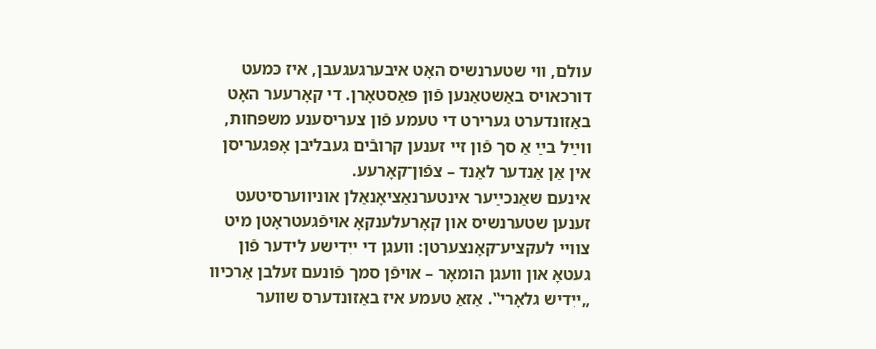עולם, ווי שטערנשיס האָט איבערגעגעבן, איז כּמעט דורכאויס באַשטאַנען פֿון פּאַסטאָרן. די קאָרעער האָט באַזונדערט גערירט די טעמע פֿון צעריסענע משפּחות, ווײַל בײַ אַ סך פֿון זיי זענען קרובֿים געבליבן אָפּגעריסן אין אַן אַנדער לאַנד – צפֿון־קאָרעע.
אינעם שאַנכײַער אינטערנאַציאָנאַלן אוניווערסיטעט זענען שטערנשיס און קאָרעלענקאָ אויפֿגעטראָטן מיט צוויי לעקציע־קאָנצערטן: וועגן די ייִדישע לידער פֿון געטאָ און וועגן הומאָר – אויפֿן סמך פֿונעם זעלבן אַרכיוו „ייִדיש גלאָרי‟. אַזאַ טעמע איז באַזונדערס שווער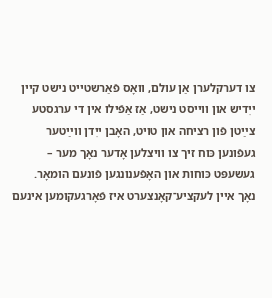צו דערקלערן אַן עולם, וואָס פֿאַרשטייט נישט קיין ייִדיש און ווייסט נישט, אַז אַפֿילו אין די ערגסטע צײַטן פֿון רציחה און טויט, האָבן ייִדן ווײַטער געפֿונען כּוח זיך צו וויצלען אָדער נאָך מער – געשעפּט כּוחות און האָפֿענונגען פֿונעם הומאָר.
נאָך איין לעקציע־קאָנצערט איז פֿאָרגעקומען אינעם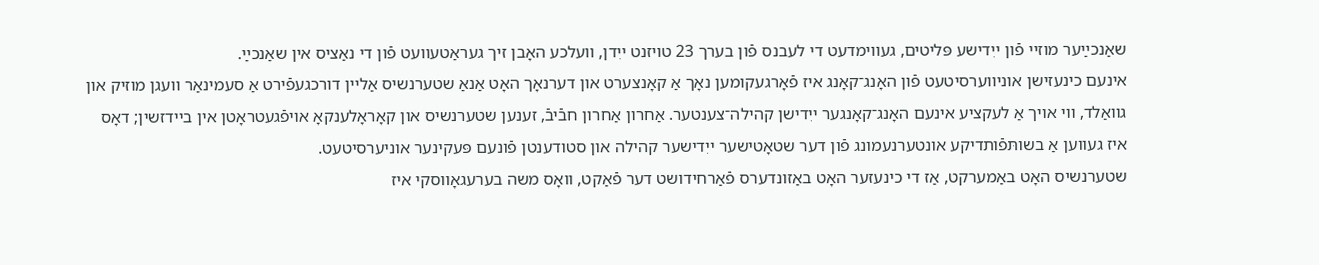שאַנכײַער מוזיי פֿון ייִדישע פּליטים, געווימדעט די לעבנס פֿון בערך 23 טויזנט ייִדן, וועלכע האָבן זיך געראַטעוועט פֿון די נאַציס אין שאַנכײַ.
אינעם כינעזישן אוניווערסיטעט פֿון האָנג־קאָנג איז פֿאָרגעקומען נאָך אַ קאָנצערט און דערנאָך האָט אַנאַ שטערנשיס אַליין דורכגעפֿירט אַ סעמינאַר וועגן מוזיק און גוואַלד, ווי אויך אַ לעקציע אינעם האָנג־קאָנגער ייִדישן קהילה־צענטער. אַחרון אַחרון חבֿיבֿ, זענען שטערנשיס און קאָראָלענקאָ אויפֿגעטראָטן אין ביידזשין; דאָס איז געווען אַ בשותּפֿותדיקע אונטערנעמונג פֿון דער שטאָטישער ייִדישער קהילה און סטודענטן פֿונעם פּעקינער אוניערסיטעט.
שטערנשיס האָט באַמערקט, אַז די כינעזער האָט באַזונדערס פֿאַרחידושט דער פֿאַקט, וואָס משה בערעגאָווסקי איז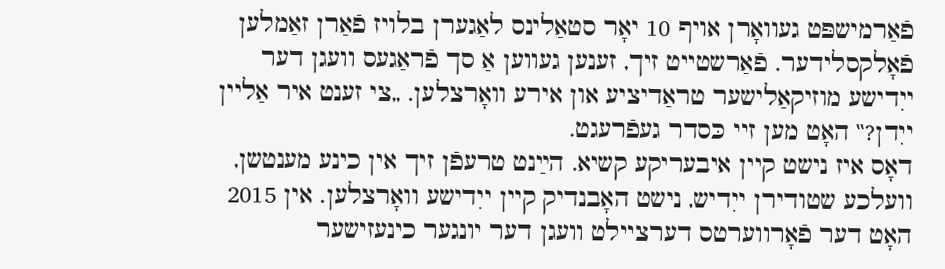פֿאַרמישפּט געוואָרן אויף 10 יאָר סטאַלינס לאַגערן בלויז פֿאַרן זאַמלען פֿאָלקסלידער. פֿאַרשטייט זיך, זענען געווען אַ סך פֿראַגעס וועגן דער ייִדישע מוזיקאַלישער טראַדיציע און אירע וואָרצלען. „צי זענט איר אַליין ייִדן?‟ האָט מען זיי כּסדר געפֿרעגט.
דאָס איז נישט קיין איבעריקע קשיא. הײַנט טרעפֿן זיך אין כינע מענטשן, וועלכע שטודירן ייִדיש, נישט האָבנדיק קיין ייִדישע וואָרצלען. אין 2015 האָט דער פֿאָרווערטס דערציילט וועגן דער יונגער כינעזישער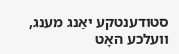סטודענטקע יאַנג מענג, וועלכע האָט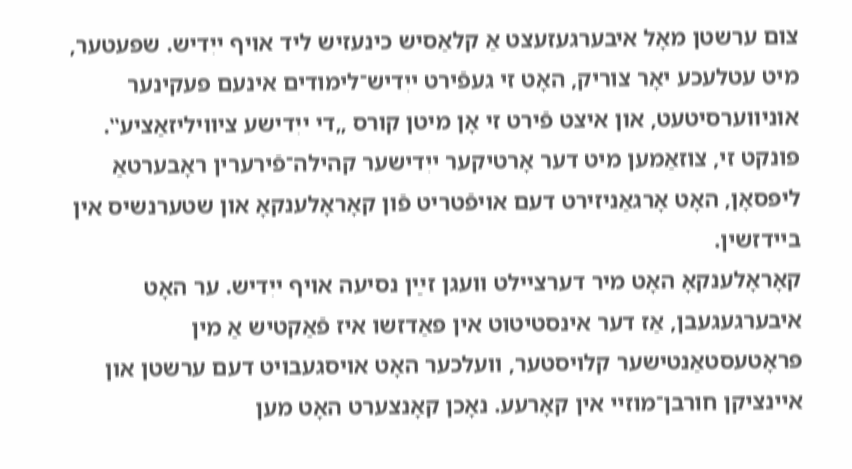צום ערשטן מאָל איבערגעזעצט אַ קלאַסיש כינעזיש ליד אויף ייִדיש. שפּעטער, מיט עטלעכע יאָר צוריק, האָט זי געפֿירט ייִדיש־לימודים אינעם פּעקינער אוניווערסיטעט, און איצט פֿירט זי אָן מיטן קורס „די ייִדישע ציוויליזאַציע‟. פּונקט זי, צוזאַמען מיט דער אָרטיקער ייִדישער קהילה־פֿירערין ראָבערטאַ ליפּסאָן, האָט אָרגאַניזירט דעם אויפֿטריט פֿון קאָראָלענקאָ און שטערנשיס אין ביידזשין.
קאָראָלענקאָ האָט מיר דערציילט וועגן זײַן נסיעה אויף ייִדיש. ער האָט איבערגעגעבן, אַז דער אינסטיטוט אין פּאַדזשו איז פֿאַקטיש אַ מין פּראָטעסטאַנטישער קלויסטער, וועלכער האָט אויסגעבויט דעם ערשטן און איינציקן חורבן־מוזיי אין קאָרעע. נאָכן קאָנצערט האָט מען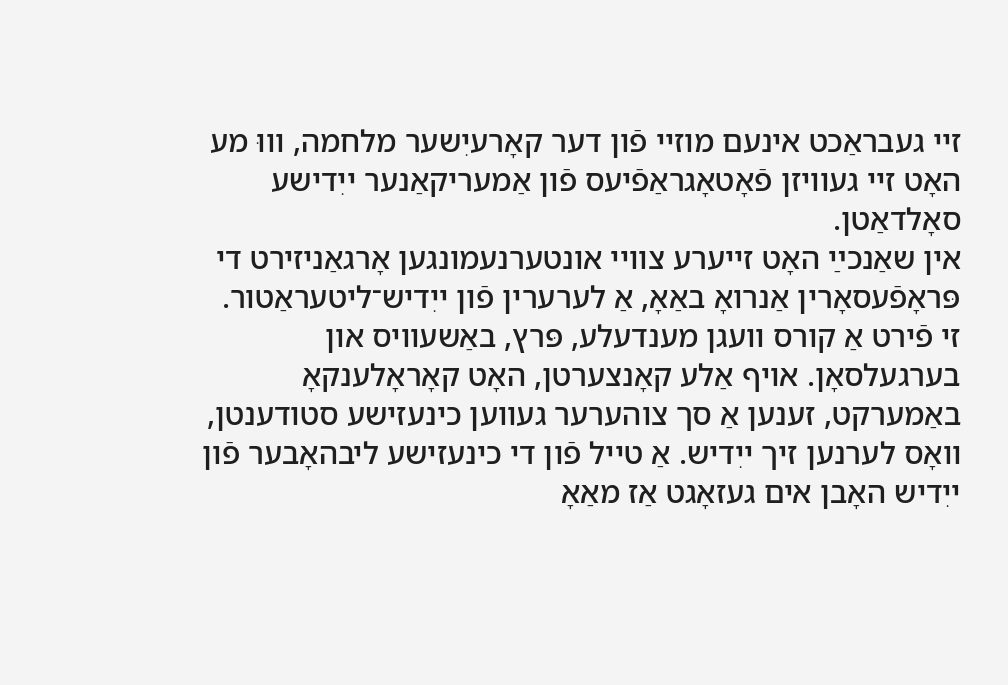זיי געבראַכט אינעם מוזיי פֿון דער קאָרעיִשער מלחמה, וווּ מע האָט זיי געוויזן פֿאָטאָגראַפֿיעס פֿון אַמעריקאַנער ייִדישע סאָלדאַטן.
אין שאַנכײַ האָט זייערע צוויי אונטערנעמונגען אָרגאַניזירט די פּראָפֿעסאָרין אַנרואָ באַאָ, אַ לערערין פֿון ייִדיש־ליטעראַטור. זי פֿירט אַ קורס וועגן מענדעלע, פּרץ, באַשעוויס און בערגעלסאָן. אויף אַלע קאָנצערטן, האָט קאָראָלענקאָ באַמערקט, זענען אַ סך צוהערער געווען כינעזישע סטודענטן, וואָס לערנען זיך ייִדיש. אַ טייל פֿון די כינעזישע ליבהאָבער פֿון ייִדיש האָבן אים געזאָגט אַז מאַאָ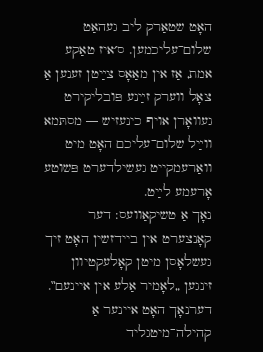האָט שטאַרק ליב געהאַט שלום־עליכמען. ס׳איז טאַקע אמת, אַז אין מאַאָס צײַטן זענען אַ צאָל ווערק זײַנע פּובליקירט געוואָרן אויף כינעזיש — מסתּמא ווײַל שלום־עליכם האָט מיט וואַרעמקייט געשילדערט פּשוטע אָרעמע לײַט.
נאָך אַ טשיקאַוועס: דער קאָנצערט אין ביידזשין האָט זיך געשלאָסן מיטן קאָלעקטיוון זינגען „לאָמיר אַלע אין איינעם‟. דערנאָך האָט איינער אַ קהילה־מיטגליד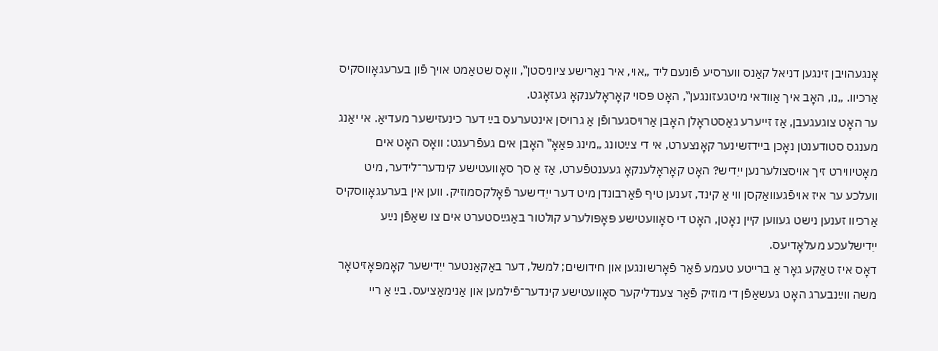אָנגעהויבן זינגען דניאל קאַנס ווערסיע פֿונעם ליד „אוי, איר נאַרישע ציוניסטן‟, וואָס שטאַמט אויך פֿון בערעגאָווסקיס אַרכיוו. „נו, האָב איך אַוודאי מיטגעזונגען‟, האָט פּסוי קאָראָלענקאָ געזאָגט.
ער האָט צוגעגעבן, אַז זייערע גאַסטראָלן האָבן אַרויסגערופֿן אַ גרויסן אינטערעס בײַ דער כינעזישער מעדיאַ. אי יאַנג מענגס סטודענטן נאָכן ביידזשינער קאָנצערט, אי די צײַטונג „מינג פּאַאָ‟ האָבן אים געפֿרעגט: וואָס האָט אים מאָטיווירט זיך אויסצולערנען ייִדיש? האָט קאָראָלענקאָ געענטפֿערט, אַז אַ סך סאָוועטישע קינדער־לידער, מיט וועלכע ער איז אויפֿגעוואַקסן ווי אַ קינד, זענען טיף פֿאַרבונדן מיט דער ייִדישער פֿאָלקסמוזיק. ווען אין בערעגאָווסקיס אַרכיוו זענען נישט געווען קיין נאָטן, האָט די סאָוועטישע פּאָפּולערע קולטור באַגײַסטערט אים צו שאַפֿן נײַע ייִדישלעכע מעלאָדיעס.
דאָס איז טאַקע גאָר אַ ברייטע טעמע פֿאַר פֿאָרשונגען און חידושים; למשל, דער באַקאַנטער ייִדישער קאָמפּאָזיטאָר משה ווײַנבערג האָט געשאַפֿן די מוזיק פֿאַר צענדליקער סאָוועטישע קינדער־פֿילמען און אַנימאַציעס. בײַ אַ ריי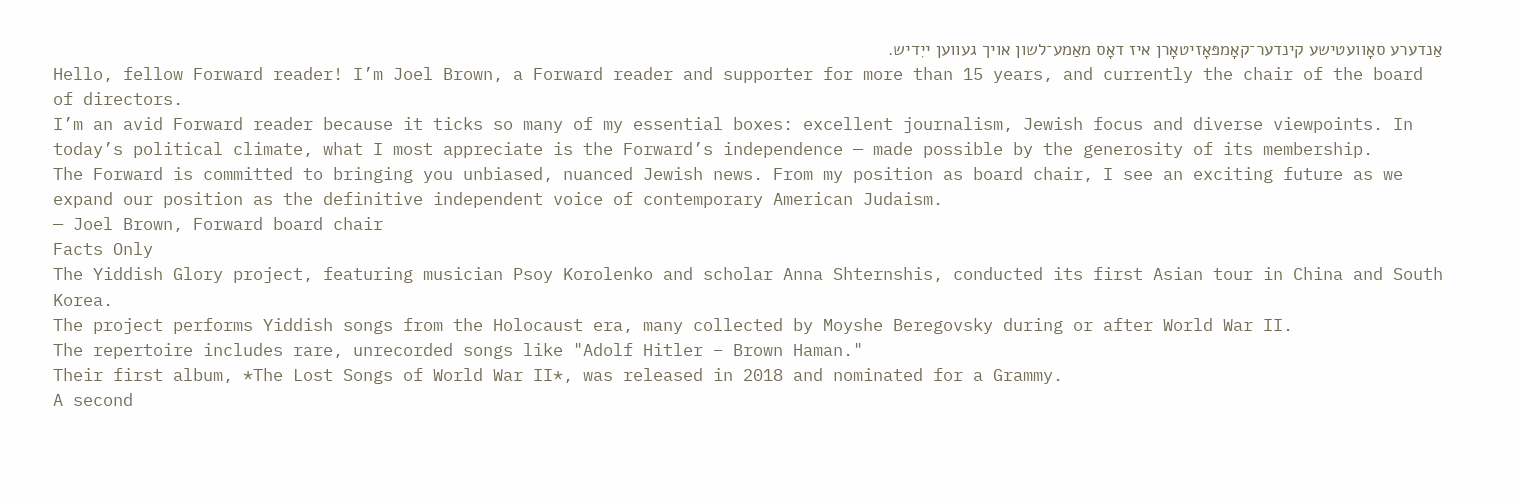אַנדערע סאָוועטישע קינדער־קאָמפּאָזיטאָרן איז דאָס מאַמע־לשון אויך געווען ייִדיש.
Hello, fellow Forward reader! I’m Joel Brown, a Forward reader and supporter for more than 15 years, and currently the chair of the board of directors.
I’m an avid Forward reader because it ticks so many of my essential boxes: excellent journalism, Jewish focus and diverse viewpoints. In today’s political climate, what I most appreciate is the Forward’s independence — made possible by the generosity of its membership.
The Forward is committed to bringing you unbiased, nuanced Jewish news. From my position as board chair, I see an exciting future as we expand our position as the definitive independent voice of contemporary American Judaism.
— Joel Brown, Forward board chair
Facts Only
The Yiddish Glory project, featuring musician Psoy Korolenko and scholar Anna Shternshis, conducted its first Asian tour in China and South Korea.
The project performs Yiddish songs from the Holocaust era, many collected by Moyshe Beregovsky during or after World War II.
The repertoire includes rare, unrecorded songs like "Adolf Hitler – Brown Haman."
Their first album, *The Lost Songs of World War II*, was released in 2018 and nominated for a Grammy.
A second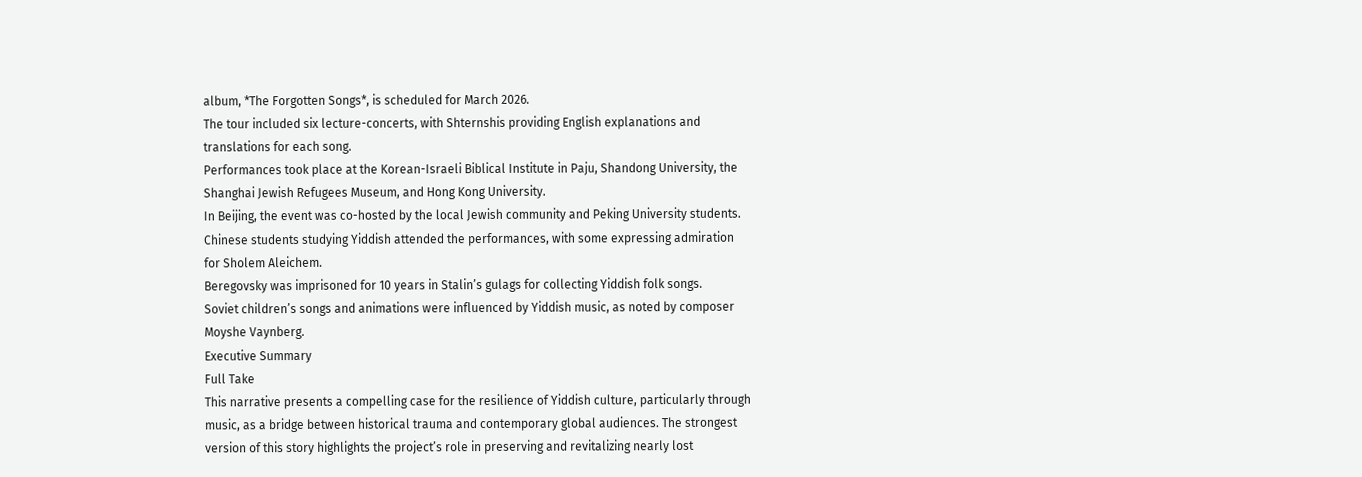album, *The Forgotten Songs*, is scheduled for March 2026.
The tour included six lecture-concerts, with Shternshis providing English explanations and translations for each song.
Performances took place at the Korean-Israeli Biblical Institute in Paju, Shandong University, the Shanghai Jewish Refugees Museum, and Hong Kong University.
In Beijing, the event was co-hosted by the local Jewish community and Peking University students.
Chinese students studying Yiddish attended the performances, with some expressing admiration for Sholem Aleichem.
Beregovsky was imprisoned for 10 years in Stalin’s gulags for collecting Yiddish folk songs.
Soviet children’s songs and animations were influenced by Yiddish music, as noted by composer Moyshe Vaynberg.
Executive Summary
Full Take
This narrative presents a compelling case for the resilience of Yiddish culture, particularly through music, as a bridge between historical trauma and contemporary global audiences. The strongest version of this story highlights the project’s role in preserving and revitalizing nearly lost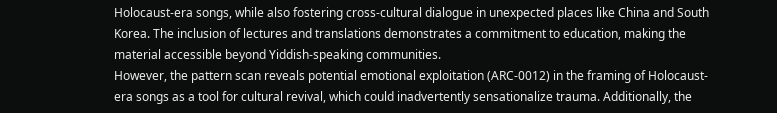Holocaust-era songs, while also fostering cross-cultural dialogue in unexpected places like China and South Korea. The inclusion of lectures and translations demonstrates a commitment to education, making the material accessible beyond Yiddish-speaking communities.
However, the pattern scan reveals potential emotional exploitation (ARC-0012) in the framing of Holocaust-era songs as a tool for cultural revival, which could inadvertently sensationalize trauma. Additionally, the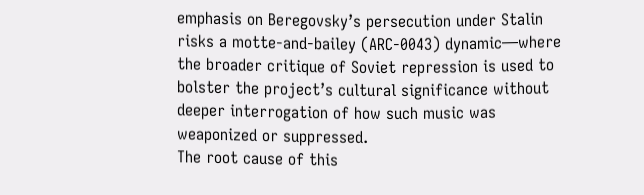emphasis on Beregovsky’s persecution under Stalin risks a motte-and-bailey (ARC-0043) dynamic—where the broader critique of Soviet repression is used to bolster the project’s cultural significance without deeper interrogation of how such music was weaponized or suppressed.
The root cause of this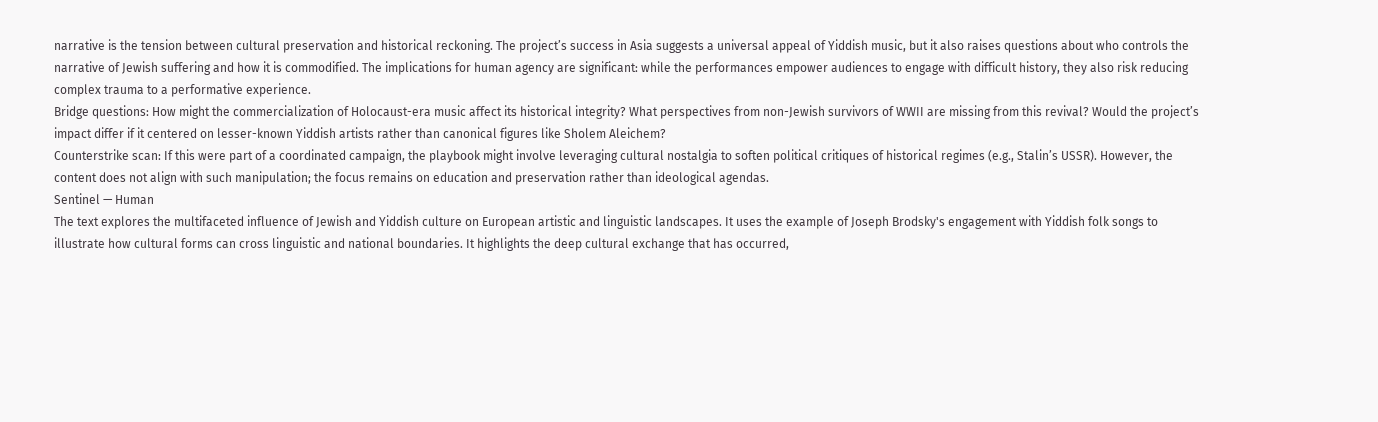narrative is the tension between cultural preservation and historical reckoning. The project’s success in Asia suggests a universal appeal of Yiddish music, but it also raises questions about who controls the narrative of Jewish suffering and how it is commodified. The implications for human agency are significant: while the performances empower audiences to engage with difficult history, they also risk reducing complex trauma to a performative experience.
Bridge questions: How might the commercialization of Holocaust-era music affect its historical integrity? What perspectives from non-Jewish survivors of WWII are missing from this revival? Would the project’s impact differ if it centered on lesser-known Yiddish artists rather than canonical figures like Sholem Aleichem?
Counterstrike scan: If this were part of a coordinated campaign, the playbook might involve leveraging cultural nostalgia to soften political critiques of historical regimes (e.g., Stalin’s USSR). However, the content does not align with such manipulation; the focus remains on education and preservation rather than ideological agendas.
Sentinel — Human
The text explores the multifaceted influence of Jewish and Yiddish culture on European artistic and linguistic landscapes. It uses the example of Joseph Brodsky's engagement with Yiddish folk songs to illustrate how cultural forms can cross linguistic and national boundaries. It highlights the deep cultural exchange that has occurred,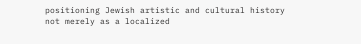positioning Jewish artistic and cultural history not merely as a localized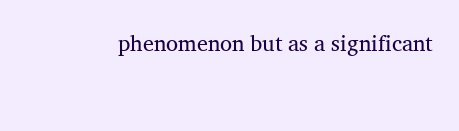phenomenon but as a significant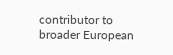contributor to broader European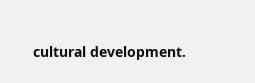cultural development.